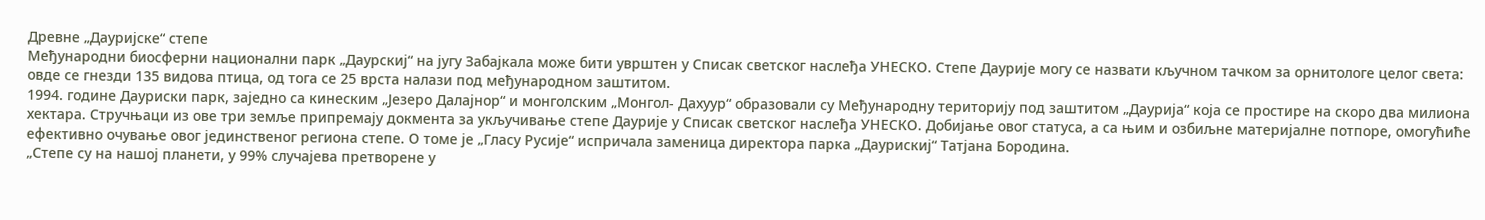Древне „Дауријске“ степе
Међународни биосферни национални парк „Даурскиј“ на југу Забајкала може бити уврштен у Списак светског наслеђа УНЕСКО. Степе Даурије могу се назвати кључном тачком за орнитологе целог света: овде се гнезди 135 видова птица, од тога се 25 врста налази под међународном заштитом.
1994. године Дауриски парк, заједно са кинеским „Језеро Далајнор“ и монголским „Монгол- Дахуур“ образовали су Међународну територију под заштитом „Даурија“ која се простире на скоро два милиона хектара. Стручњаци из ове три земље припремају докмента за укључивање степе Даурије у Списак светског наслеђа УНЕСКО. Добијање овог статуса, а са њим и озбиљне материјалне потпоре, омогућиће ефективно очување овог јединственог региона степе. О томе је „Гласу Русије“ испричала заменица директора парка „Даурискиј“ Татјана Бородина.
„Степе су на нашој планети, у 99% случајева претворене у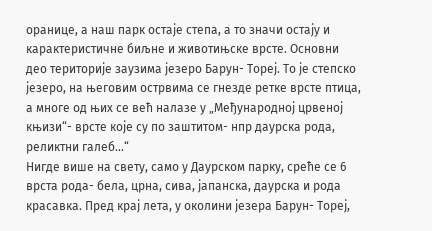оранице, а наш парк остаје степа, а то значи остају и карактеристичне биљне и животињске врсте. Основни део територије заузима језеро Барун- Тореј. То је степско језеро, на његовим острвима се гнезде ретке врсте птица, а многе од њих се већ налазе у „Међународној црвеној књизи“- врсте које су по заштитом- нпр даурска рода, реликтни галеб...“
Нигде више на свету, само у Даурском парку, среће се 6 врста рода- бела, црна, сива, јапанска, даурска и рода красавка. Пред крај лета, у околини језера Барун- Тореј,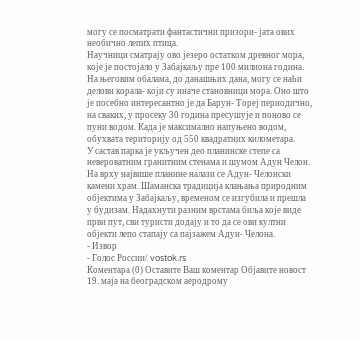могу се посматрати фантастични призори- јата ових необично лепих птица.
Научници сматрају ово језеро остатком древног мора, које је постојало у Забајкаљу пре 100 милиона година. На његовим обалама, до данашњих дана, могу се наћи делови корала- који су иначе становници мора. Оно што је посебно интересантно је да Барун- Тореј периодично, на сваких, у просеку 30 година пресушује и поново се пуни водом. Када је максимално напуњено водом, обухвата територију од 550 квадратних километара.
У састав парка је укључен део планинске степе са невероватним гранитним стенама и шумом Адун Челон. На врху највише планине налази се Адун- Челонски камени храм. Шаманска традиција клањања природним објектима у Забајкаљу, временом се изгубила и прешла у будизам. Надахнути разним врстама биља које виде први пут, сви туристи додају и то да се ови култни објекти лепо стапају са пајзажем Адун- Челона.
- Извор
- Голос России/ vostok.rs
Коментара (0) Оставите Ваш коментар Објавите новост
19. маја на београдском аеродрому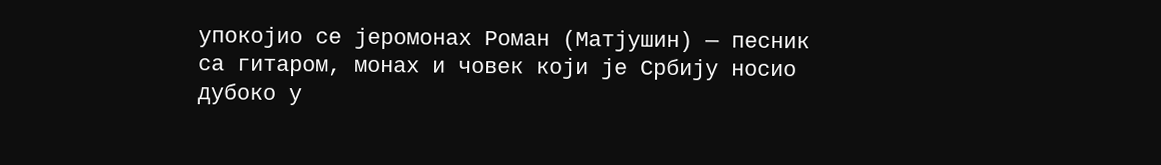упокојио се јеромонах Роман (Матјушин) — песник са гитаром, монах и човек који је Србију носио дубоко у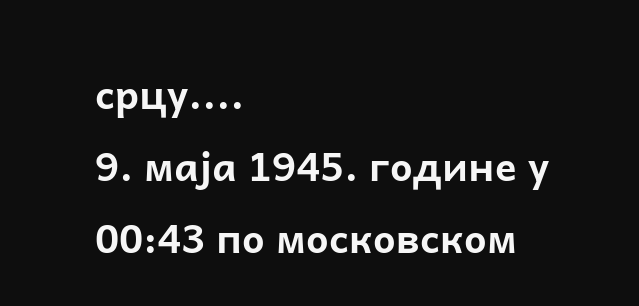срцу....
9. маја 1945. године у 00:43 по московском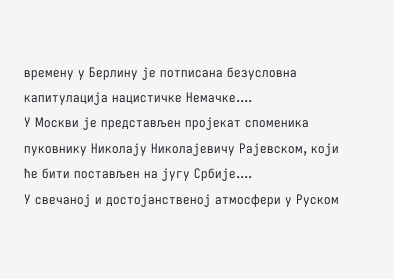времену у Берлину је потписана безусловна капитулација нацистичке Немачке....
У Москви је представљен пројекат споменика пуковнику Николају Николајевичу Рајевском, који ће бити постављен на југу Србије....
У свечаној и достојанственој атмосфери у Руском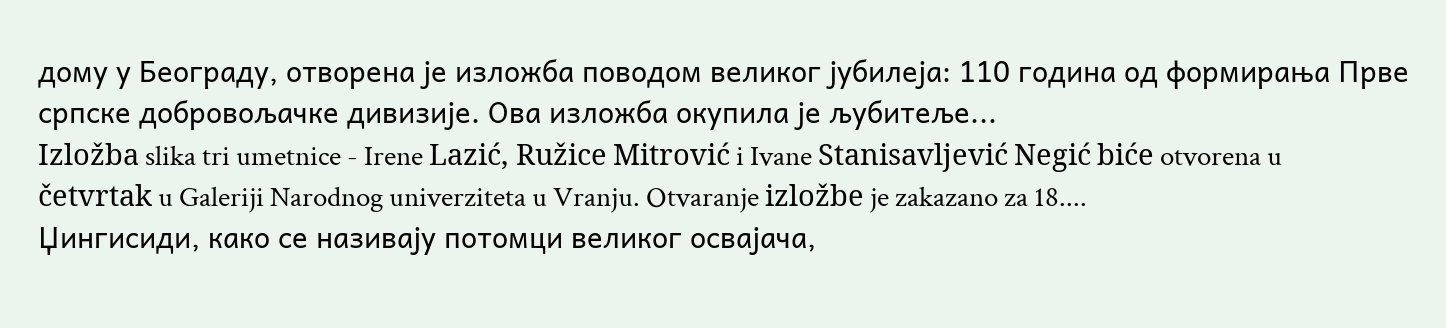дому у Београду, отворена је изложба поводом великог јубилеја: 110 година од формирања Прве српске добровољачке дивизије. Ова изложба окупила је љубитеље...
Izložba slika tri umetnice - Irene Lazić, Ružice Mitrović i Ivane Stanisavljević Negić biće otvorena u četvrtak u Galeriji Narodnog univerziteta u Vranju. Otvaranje izložbe je zakazano za 18....
Џингисиди, како се називају потомци великог освајача,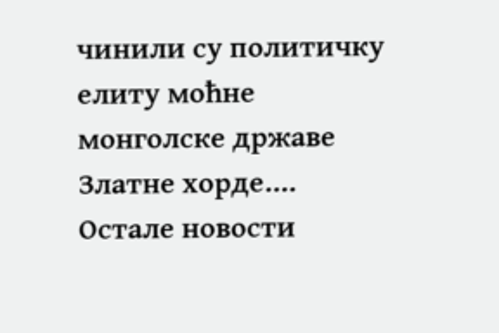чинили су политичку елиту моћне монголске државе Златне хорде....
Остале новости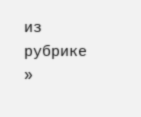из рубрике »